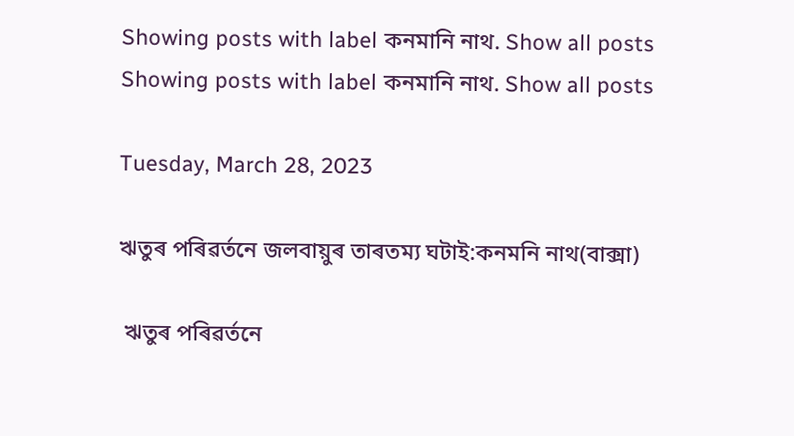Showing posts with label কনমানি নাথ. Show all posts
Showing posts with label কনমানি নাথ. Show all posts

Tuesday, March 28, 2023

ঋতুৰ পৰিৱৰ্তনে জলবায়ুৰ তাৰতম্য ঘটাই:কনমনি নাথ(বাক্সা)

 ঋতুৰ পৰিৱৰ্তনে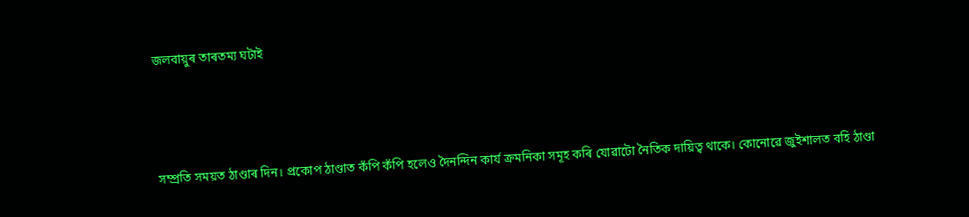জলবায়ুৰ তাৰতম্য ঘটাই



সম্প্ৰতি সময়ত ঠাণ্ডাৰ দিন। প্ৰকোপ ঠাণ্ডাত কঁপি কঁপি হলেও দৈনন্দিন কাৰ্য ক্ৰমনিকা সমূহ কৰি যোৱাটো নৈতিক দায়িত্ব থাকে। কোনোৱে জুইশালত বহি ঠাণ্ডা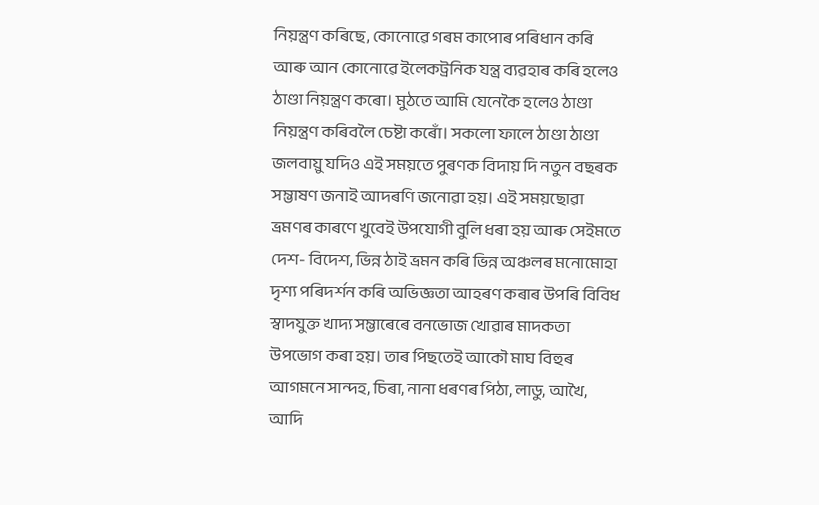নিয়ন্ত্ৰণ কৰিছে, কোনোৱে গৰম কাপোৰ পৰিধান কৰি আৰু আন কোনোৱে ইলেকট্ৰনিক যন্ত্ৰ ব্যৱহাৰ কৰি হলেও ঠাণ্ডা নিয়ন্ত্ৰণ কৰো। মুঠতে আমি যেনেকৈ হলেও ঠাণ্ডা নিয়ন্ত্ৰণ কৰিবলৈ চেষ্টা কৰোঁ। সকলো ফালে ঠাণ্ডা ঠাণ্ডা জলবায়ু যদিও এই সময়তে পুৰণক বিদায় দি নতুন বছৰক সম্ভাষণ জনাই আদৰণি জনোৱা হয়। এই সময়ছোৱা ভ্ৰমণৰ কাৰণে খুবেই উপযোগী বুলি ধৰা হয় আৰু সেইমতে দেশ- বিদেশ, ভিন্ন ঠাই ভ্ৰমন কৰি ভিন্ন অঞ্চলৰ মনোমোহা দৃশ্য পৰিদৰ্শন কৰি অভিজ্ঞতা আহৰণ কৰাৰ উপৰি বিবিধ স্বাদযুক্ত খাদ্য সম্ভাৰেৰে বনভোজ খোৱাৰ মাদকতা উপভোগ কৰা হয়। তাৰ পিছতেই আকৌ মাঘ বিহুৰ আগমনে সান্দহ, চিৰা, নানা ধৰণৰ পিঠা, লাডু, আখৈ, আদি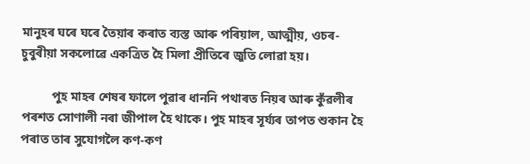মানুহৰ ঘৰে ঘৰে তৈয়াৰ কৰাত ব্যস্ত আৰু পৰিয়াল, আত্মীয়, ওচৰ-চুবুৰীয়া সকলোৱে একত্ৰিত হৈ মিলা প্ৰীতিৰে জুতি লোৱা হয়।

          পুহ মাহৰ শেষৰ ফালে পুৱাৰ ধাননি পথাৰত নিয়ৰ আৰু কুঁৱলীৰ পৰশত সোণালী নৰা জীপাল হৈ থাকে। পুহ মাহৰ সূৰ্য্যৰ তাপত শুকান হৈ পৰাত তাৰ সুযোগলৈ কণ-কণ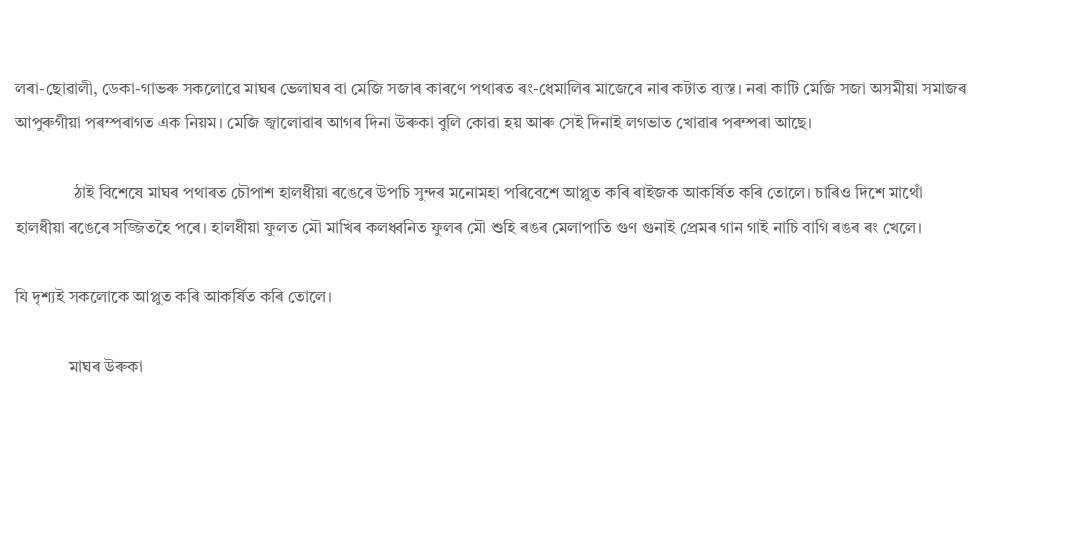লৰা-ছোৱালী, ডেকা-গাভৰু সকলোৱে মাঘৰ ভেলাঘৰ বা মেজি সজাৰ কাৰণে পথাৰত ৰং-ধেমালিৰ মাজেৰে নাৰ কটাত ব্যস্ত। নৰা কাটি মেজি সজা অসমীয়া সমাজৰ আপুৰুগীয়া পৰম্পৰাগত এক নিয়ম। মেজি জ্বালোৱাৰ আগৰ দিনা উৰুকা বুলি কোৱা হয় আৰু সেই দিনাই লগভাত খোৱাৰ পৰম্পৰা আছে।

              ঠাই বিশেষে মাঘৰ পথাৰত চৌপাশ হালধীয়া ৰঙেৰে উপচি সুন্দৰ মনোমহা পৰিবেশে আপ্লুত কৰি ৰাইজক আকৰ্ষিত কৰি তোলে। চাৰিও দিশে মাথোঁ হালধীয়া ৰঙেৰে সজ্জিতহৈ পৰে। হালধীয়া ফুলত মৌ মাখিৰ কলধ্বনিত ফুলৰ মৌ শুহি ৰঙৰ মেলাপাতি গুণ গুনাই প্ৰেমৰ গান গাই নাচি বাগি ৰঙৰ ৰং খেলে।

যি দৃশ্যই সকলোকে আপ্লুত কৰি আকৰ্ষিত কৰি তোলে।

             মাঘৰ উৰুকা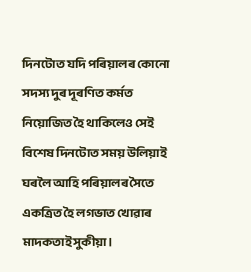দিনটোত যদি পৰিয়ালৰ কোনো সদস্য দুৰ দূৰণিত কৰ্মত নিয়োজিত হৈ থাকিলেও সেই বিশেষ দিনটোত সময় উলিয়াই ঘৰলৈ আহি পৰিয়ালৰ সৈতে একত্ৰিত হৈ লগভাত খোৱাৰ মাদকতাই সুকীয়া।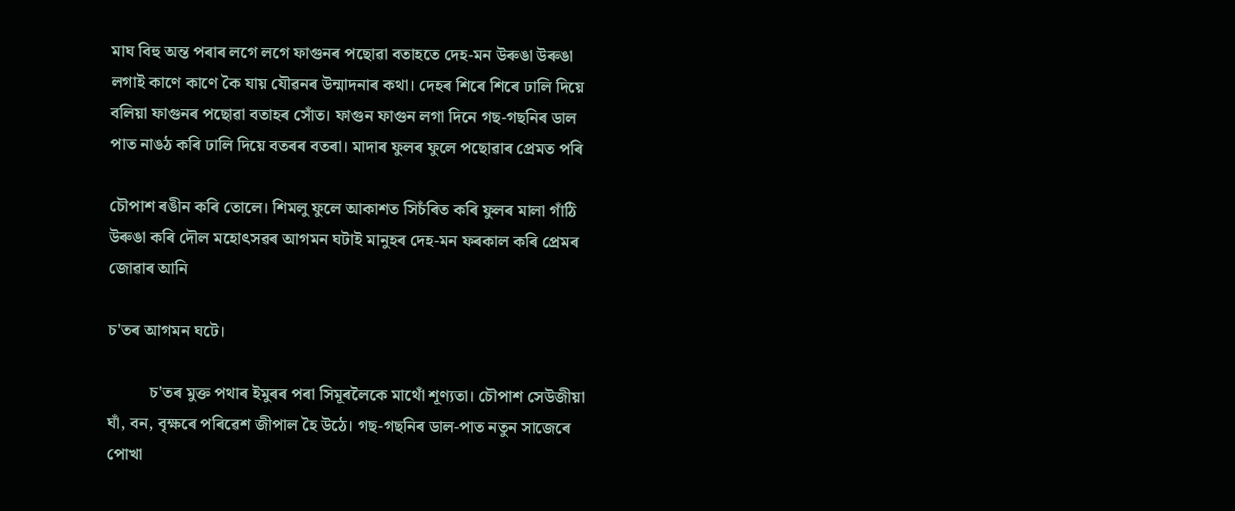মাঘ বিহু অন্ত পৰাৰ লগে লগে ফাগুনৰ পছোৱা বতাহতে দেহ-মন উৰুঙা উৰুঙা লগাই কাণে কাণে কৈ যায় যৌৱনৰ উন্মাদনাৰ কথা। দেহৰ শিৰে শিৰে ঢালি দিয়ে বলিয়া ফাগুনৰ পছোৱা বতাহৰ সোঁত। ফাগুন ফাগুন লগা দিনে গছ-গছনিৰ ডাল পাত নাঙঠ কৰি ঢালি দিয়ে বতৰৰ বতৰা। মাদাৰ ফুলৰ ফুলে পছোৱাৰ প্ৰেমত পৰি

চৌপাশ ৰঙীন কৰি তোলে। শিমলু ফুলে আকাশত সিচঁৰিত কৰি ফুলৰ মালা গাঁঠি উৰুঙা কৰি দৌল মহোৎসৱৰ আগমন ঘটাই মানুহৰ দেহ-মন ফৰকাল কৰি প্ৰেমৰ জোৱাৰ আনি

চ'তৰ আগমন ঘটে।

          চ'তৰ মুক্ত পথাৰ ইমুৰৰ পৰা সিমূৰলৈকে মাথোঁ শূণ্যতা। চৌপাশ সেউজীয়া ঘাঁ, বন, বৃক্ষৰে পৰিৱেশ জীপাল হৈ উঠে। গছ-গছনিৰ ডাল-পাত নতুন সাজেৰে পোখা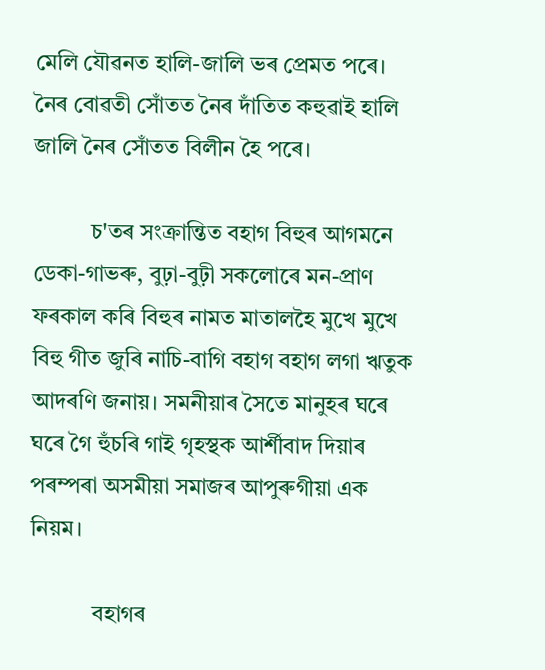মেলি যৌৱনত হালি-জালি ভৰ প্ৰেমত পৰে। নৈৰ বোৱতী সোঁতত নৈৰ দাঁতিত কহুৱাই হালি জালি নৈৰ সোঁতত বিলীন হৈ পৰে।

          চ'তৰ সংক্ৰান্তিত বহাগ বিহুৰ আগমনে ডেকা-গাভৰু, বুঢ়া-বুঢ়ী সকলোৰে মন-প্ৰাণ ফৰকাল কৰি বিহুৰ নামত মাতালহৈ মুখে মুখে বিহু গীত জুৰি নাচি-বাগি বহাগ বহাগ লগা ঋতুক আদৰণি জনায়। সমনীয়াৰ সৈতে মানুহৰ ঘৰে ঘৰে গৈ হুঁচৰি গাই গৃহস্থক আৰ্শীবাদ দিয়াৰ পৰম্পৰা অসমীয়া সমাজৰ আপুৰুগীয়া এক নিয়ম।

           বহাগৰ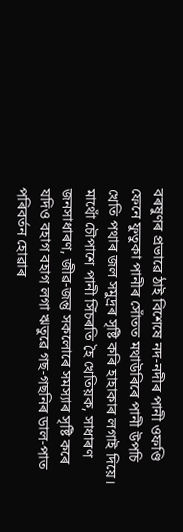বৰষুণৰ প্ৰভাৱে ঠাই বিশেষে নদ-নদীৰ পানী ওফণ্ডি ফেনে ফুতুকা পানীৰ সোঁতত মথাউৰিৰে পানী উপচি খেতি পথাৰ জল সমুদ্ৰৰ সৃষ্টি কৰি হাহাকাৰ লগাই দিয়ে। মাথোঁ চৌপাশে পানী সিঁচৰতি হৈ খেতিয়ক, সাধাৰণ জনসাধাৰণ, জীৱ-জন্তু সকলোৰে সমস্যাৰ সৃষ্টি কৰে যদিও বহাগ বহাগ লগা ঋতুৱে গছ-গছনিৰ ডাল-পাত পৰিবৰ্তন হোৱাৰ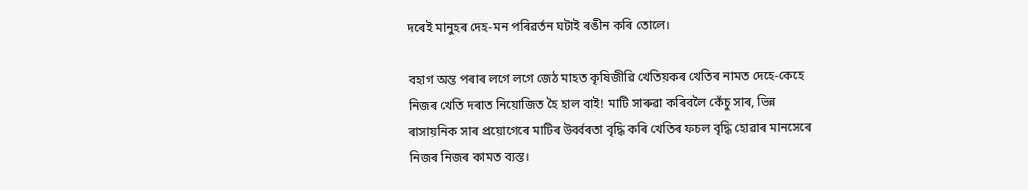দৰেই মানুহৰ দেহ-মন পৰিৱৰ্তন ঘটাই ৰঙীন কৰি তোলে।

বহাগ অন্ত পৰাৰ লগে লগে জেঠ মাহত কৃষিজীৱি খেতিয়কৰ খেতিৰ নামত দেহে-কেহে নিজৰ খেতি দৰাত নিয়োজিত হৈ হাল বাই! মাটি সাৰুৱা কৰিবলৈ কেঁচু সাৰ, ভিন্ন ৰাসায়নিক সাৰ প্ৰয়োগেৰে মাটিৰ উৰ্ব্বৰতা বৃদ্ধি কৰি খেতিৰ ফচল বৃদ্ধি হোৱাৰ মানসেৰে নিজৰ নিজৰ কামত ব্যস্ত।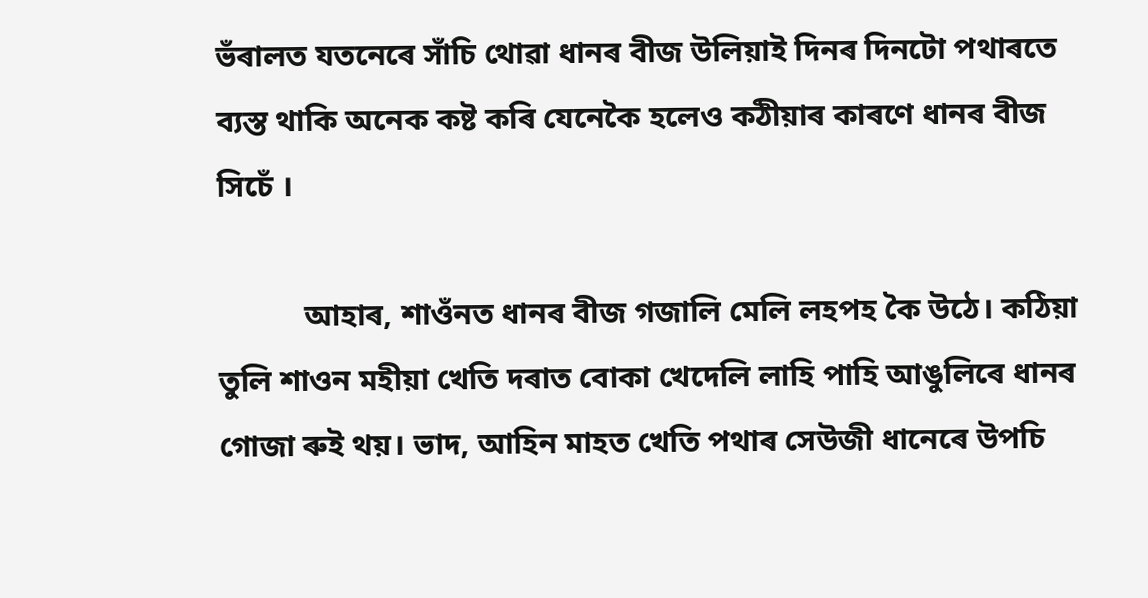ভঁৰালত যতনেৰে সাঁচি থোৱা ধানৰ বীজ উলিয়াই দিনৰ দিনটো পথাৰতে ব্যস্ত থাকি অনেক কষ্ট কৰি যেনেকৈ হলেও কঠীয়াৰ কাৰণে ধানৰ বীজ সিচেঁ ।

           আহাৰ, শাওঁনত ধানৰ বীজ গজালি মেলি লহপহ কৈ উঠে। কঠিয়া তুলি শাওন মহীয়া খেতি দৰাত বোকা খেদেলি লাহি পাহি আঙুলিৰে ধানৰ গোজা ৰুই থয়। ভাদ, আহিন মাহত খেতি পথাৰ সেউজী ধানেৰে উপচি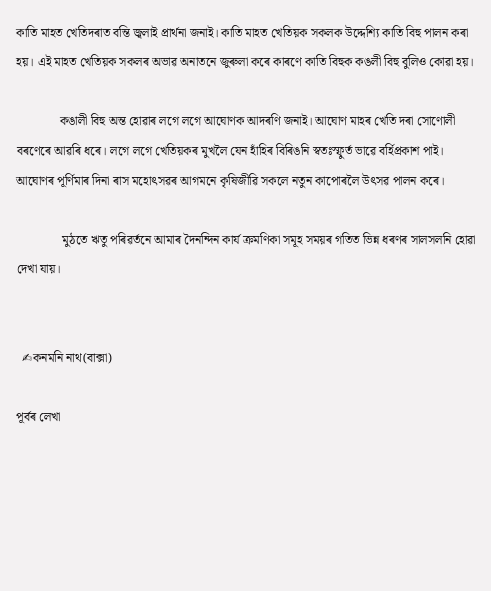কাতি মাহত খেতিদৰাত বন্তি জ্বলাই প্ৰাৰ্থনা জনাই। কাতি মাহত খেতিয়ক সকলক উদ্দেশ্যি কাতি বিহু পালন কৰা হয়। এই মাহত খেতিয়ক সকলৰ অভাৱ অনাতনে জুৰুলা কৰে কাৰণে কাতি বিহুক কঙলী বিহু বুলিও কোৱা হয়।

              কঙালী বিহু অন্ত হোৱাৰ লগে লগে আঘোণক আদৰণি জনাই। আঘোণ মাহৰ খেতি দৰা সোণোলী বৰণেৰে আৱৰি ধৰে। লগে লগে খেতিয়কৰ মুখলৈ যেন হাঁহিৰ বিৰিঙনি স্বতঃস্ফুৰ্ত ভাৱে বৰ্হিপ্ৰকাশ পাই। আঘোণৰ পূৰ্ণিমাৰ দিনা ৰাস মহোৎসৱৰ আগমনে কৃষিজীৱি সকলে নতুন কাপোৰলৈ উৎসৱ পালন কৰে।

               মুঠতে ঋতু পৰিৱৰ্তনে আমাৰ দৈনন্দিন কাৰ্য ক্ৰমণিকা সমূহ সময়ৰ গতিত ভিন্ন ধৰণৰ সালসলনি হোৱা দেখা যায়।


  ✍কনমনি নাথ(বাক্সা)

পূৰ্বৰ লেখা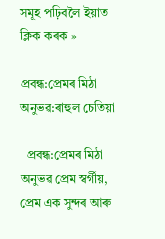সমূহ পঢ়িবলৈ ইয়াত ক্লিক কৰক »

প্ৰবন্ধ:প্ৰেমৰ মিঠা অনুভৱ:ৰাহুল চেতিয়া

  প্ৰবন্ধ:প্ৰেমৰ মিঠা অনুভৱ প্ৰেম স্বৰ্গীয়, প্ৰেম এক সুন্দৰ আৰু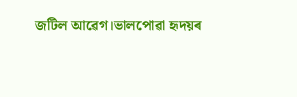জটিল আৱেগ।ভালপোৱা হৃদয়ৰ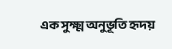এক সুক্ষ্ম অনুভূতি হৃদয়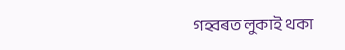গহ্বৰত লুকাই থকা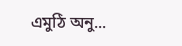এমুঠি অনু...